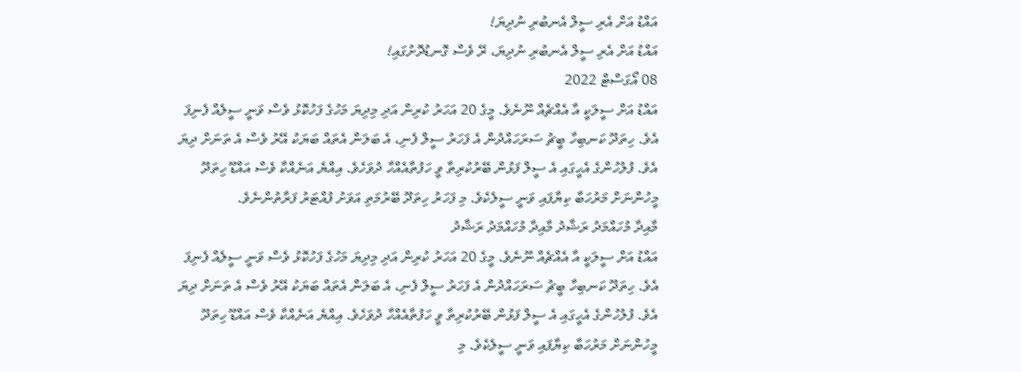އައްޑު އަށް އެރި ސީލް އެނބުރި ނުދިޔަ!
އައްޑު އަށް އެރި ސީލް އެނބުރި ނުދިޔަ، ރޭ ވެސް ގޮނޑުދޮށުގައި!
08 އޯގަސްޓް 2022
އައްޑު އަށް ސީލަކީ އާ އެއްޗެއް ނޫނެވެ. މީގެ 20 އަހަރު ކުރިން އަދި މިދިޔަ މަހުގެ ފަހުކޮޅު ވެސް ވަނީ ސީލެއް ފެނިފަ އެވެ. ހިތަދޫ ކަނބިހާ ބީޗު ސަރަހައްދުން އެ ފަހަރު ސީލް ފެނި، އެ ބަލަން އެތައް ބަޔަކު އޭރު ވެސް އެ ތަނަށް ދިޔަ އެވެ. ފުލުހުންގެ އެހީގައި އެ ސީލް ފަޅުން ބޭރުކުރިތާ ވީ ހަފުތާއެއްހާ ދުވަހެވެ. އިއްޔެ އަނެއްކާ ވެސް އައްޑޫ ހިތަދޫ މީހުންނަށް މަރުހަބާ ކިޔާފައި ވަނީ ސީލެކެވެ. މި ފަހަރު ހިތަދޫ ބޭރުމަތި އަވަށު ފުއްޓަރު ފަރާތުންނެވެ.
މާއިދާ މުހައްމަދު ރަޝާދު މާއިދާ މުހައްމަދު ރަޝާދު
އައްޑު އަށް ސީލަކީ އާ އެއްޗެއް ނޫނެވެ. މީގެ 20 އަހަރު ކުރިން އަދި މިދިޔަ މަހުގެ ފަހުކޮޅު ވެސް ވަނީ ސީލެއް ފެނިފަ އެވެ. ހިތަދޫ ކަނބިހާ ބީޗު ސަރަހައްދުން އެ ފަހަރު ސީލް ފެނި، އެ ބަލަން އެތައް ބަޔަކު އޭރު ވެސް އެ ތަނަށް ދިޔަ އެވެ. ފުލުހުންގެ އެހީގައި އެ ސީލް ފަޅުން ބޭރުކުރިތާ ވީ ހަފުތާއެއްހާ ދުވަހެވެ. އިއްޔެ އަނެއްކާ ވެސް އައްޑޫ ހިތަދޫ މީހުންނަށް މަރުހަބާ ކިޔާފައި ވަނީ ސީލެކެވެ. މި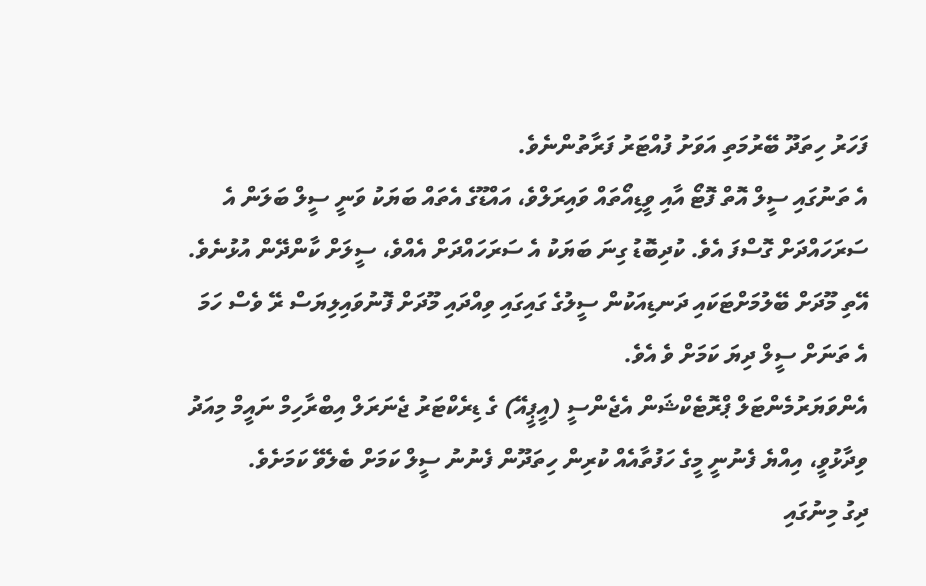ފަހަރު ހިތަދޫ ބޭރުމަތި އަވަށު ފުއްޓަރު ފަރާތުންނެވެ.
އެ ތަނުގައި ސީލް އޮތް ފޮޓޯ އާއި ވީޑިއޯތައް ވައިރަލްވެ، އައްޑޫގެ އެތައް ބަޔަކު ވަނީ ސީލް ބަލަން އެ ސަރަހައްދަށް ގޮސްފަ އެވެ. ކުދިބޮޑު ގިނަ ބަޔަކު އެ ސަރަހައްދަށް އެއްވެ، ސީލަށް ކާންދޭން އުޅުނެވެ. އޭތި މޫދަށް ބޭލުމަށްޓަކައި ދަނޑިއަކުން ސީލުގެ ގައިގައި ވިއްދައި މޫދަށް ފޮނުވައިލިޔަސް ރޭ ވެސް ހަމަ އެ ތަނަށް ސީލް ދިޔަ ކަމަށް ވެ އެވެ.
އެންވަޔަރުމެންޓަލް ޕްރޮޓެކްޝަން އެޖެންސީ (އީޕީއޭ) ގެ ޑިރެކްޓަރު ޖެނަރަލް އިބްރާހިމް ނައީމް މިއަދު ވިދާޅުވީ، އިއްޔެ ފެނުނީ މީގެ ހަފުތާއެއް ކުރިން ހިތަދޫން ފެނުނު ސީލް ކަމަށް ބެލެވޭ ކަމަށެވެ.
ދިގު މިނުގައި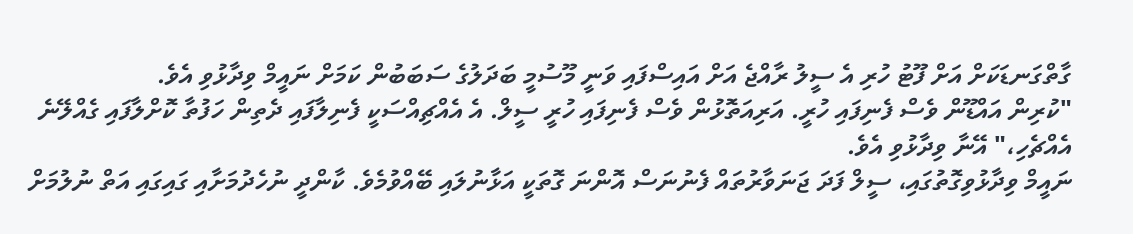ގާތްގަނޑަކަށް އަށް ފޫޓު ހުރި އެ ސީލު ރާއްޖެ އަށް އައިސްފައި ވަނީ މޫސުމީ ބަދަލުގެ ސަބަބުން ކަމަށް ނައީމް ވިދާޅުވި އެވެ.
"ކުރިން އައްޑޫން ވެސް ފެނިފައި ހުރީ. އަރިއަތޮޅުން ވެސް ފެނިފައި ހުރީ ސީލް. އެ އެއްޗިއްސަކީ ފެނިލާފައި ދެތިން ހަފުތާ ކޮށްލާފައި ގެއްލޭނެ އެއްޗެހި،" އޭނާ ވިދާޅުވި އެވެ.
ނައީމް ވިދާޅުވިގޮތުގައި، ސީލް ފަދަ ޖަނަވާރުތައް ފެނުނަސް އޮންނަ ގޮތަކީ އަޅާނުލައި ބޭއްވުމެވެ. ކާންދީ ނުހެދުމަށާއި ގައިގައި އަތް ނުލުމަށް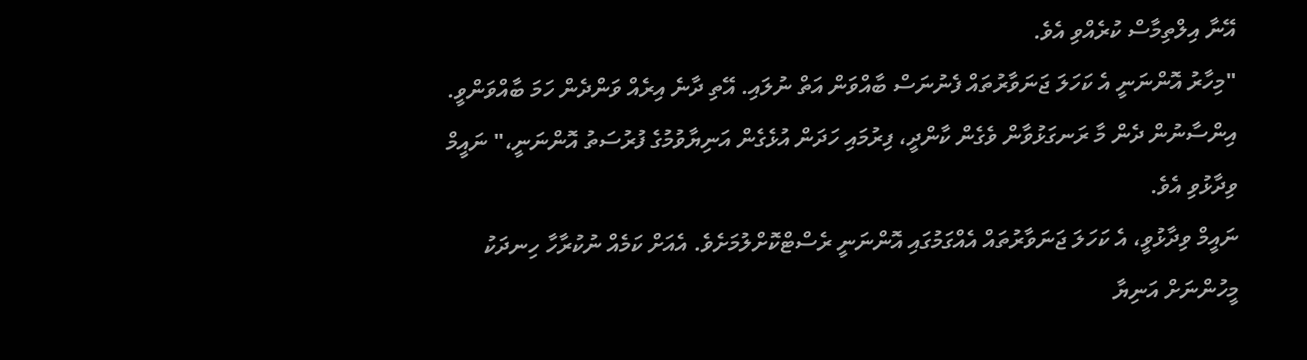އޭނާ އިލްތިމާސް ކުރެއްވި އެވެ.
"މިހާރު އޮންނަނީ އެ ކަހަލަ ޖަނަވާރުތައް ފެނުނަސް ބާއްވަން އަތް ނުލައި. އޭތި ދާނެ އިރެއް ވަންދެން ހަމަ ބާއްވަންވީ. އިންސާނުން ދެން މާ ރަނގަޅުވާން ވެގެން ކާންދީ، ފިރުމައި ހަދަން އުޅެގެން އަނިޔާވުމުގެ ފުރުސަތު އޮންނަނީ،" ނައީމް ވިދާޅުވި އެވެ.
ނައީމް ވިދާޅުވީ، އެ ކަހަލަ ޖަނަވާރުތައް އެއްގަމުގައި އޮންނަނީ ރެސްޓްކޮށްލުމަށެވެ. އެއަށް ކަމެއް ނުކުރާހާ ހިނދަކު މީހުންނަށް އަނިޔާ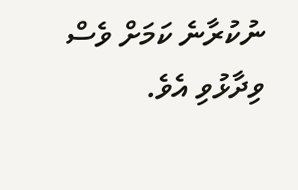ނުކުރާނެ ކަމަށް ވެސް ވިދާޅުވި އެވެ.